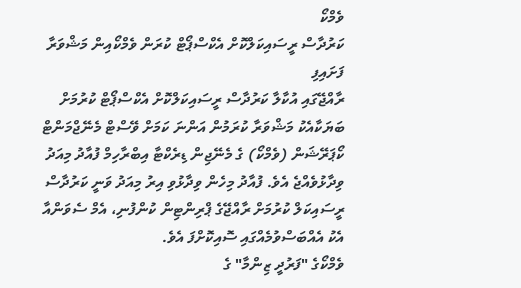ވެމްކޯ
ކަރުދާސް ރީސައިކަލްކޮށް އެކްސްޕޯޓް ކުރަން ވެމްކޯއިން މަޝްވަރާ ފަށައިފި
ރާއްޖޭގައި އުކާލާ ކަރުދާސް ރީސައިކަލްކޮށް އެކްސްޕޯޓް ކުރުމަށް ބަޔަކާއެކު މަޝްވަރާ ކުރަމުން އަންނަ ކަމަށް ވޭސްޓް މެނޭޖްމަންޓް ކޯޕަރޭޝަން (ވެމްކޯ) ގެ މެނޭޖިން ޑިރެކްޓާ އިބްރާހިމް ފުއާދު މިއަދު ވިދާޅުވެއްޖެ އެވެ. ފުއާދު މިހެން ވިދާޅުވި އިރު މިއަދު ވަނީ ކަރުދާސް ރީސައިކަލް ކުރުމަށް ރާއްޖޭގެ ޕްރިންޓިން ކުންފުނި، އެމް ސެވަންއާ އެކު އެއްބަސްވުމެއްގައި ސޮއިކޮށްފަ އެވެ.
ވެމްކޯގެ "ފަރުދީ ޒިންމާ" ގެ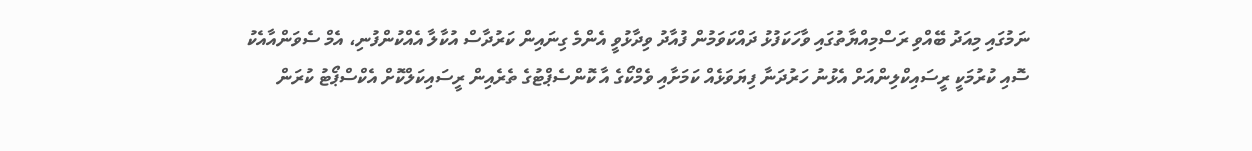ނަމުގައި މިއަދު ބޭއްވި ރަސްމިއްޔާތުގައި ވާހަކަފުޅު ދައްކަވަމުން ފުއާދު ވިދާޅުވީ އެންމެ ގިނައިން ކަރުދާސް އުކާލާ އެއްކުންފުނި، އެމް ސެވަންއާއެކު ސޮއި ކުރުމަކީ ރީސައިކްލިންއަށް އެޅުނު ހަރުދަނާ ފިޔަވަޅެއް ކަމަށާއި ވެމްކޯގެ އާ ކޮންސެޕްޓުގެ ތެރެއިން ރީސައިކަލްކޮށް އެކްސްޕޯޓު ކުރަން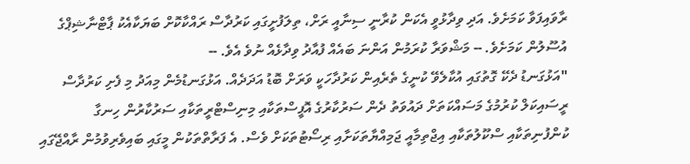ރާވައިފަވާ ކަމަށެވެ. އަދި ވިދާޅުވީ އެކަން ކުރާނީ ސިނާއީ ރަށް، ތިލަފުށީގައި ކަރުދާސް ރައްކާކޮށް ބަޔަކާއެކު ޕާޓްނާޝިޕްގެ އުސޫލުން ކަމަށެވެ. -- މަޝްވަރާ ކުރަމުން އަންނަ ބައެއް ފުއާދު ވިދާޅެއް ނުވެ އެވެ. --
"އަޅުގަނޑު ދެކޭ ގޮތުގައި އުކާލެވޭ ކުނީގެ ތެރެއިން ކަރުދާހަކީ ވަރަށް ބޮޑު އަދަދެއް. އަޅުގަނޑުމެން މިއަދު މި ފެށި ކަރުދާސް ރީސައިކަލް ކުރުމުގެ މަސައްކަތަށް ދައުވަތު ދެން ސަރުކާރުގެ އޮފީސްތަކާއި މިނިސްޓްރީތަކާއި ސަރުކާރުން ހިނގާ ކުންފުނިތަކާއި ސްކޫލުތަކާއި އިޖްތިމާއީ ޖަމިއްޔާތަކަށާއި ރިސޯޓުތަކަށް ވެސް. އެ ފަރާތްތަކުން މީގައި ބައިވެރިވުމުން ރާއްޖޭގައި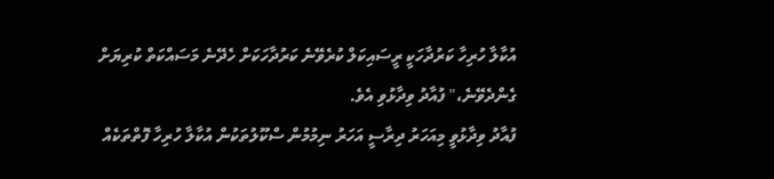އުކާލާ ހުރިހާ ކަރުދާހަކީ ރީސައިކަލް ކުރެވޭނެ ކަރުދާހަކަށް ހެދޭނެ މަސައްކަތް ކުރިޔަށް ގެންދެވޭނެ،" ފުއާދު ވިދާޅުވި އެވެ.
ފުއާދު ވިދާޅުވީ މިއަހަރު ދިރާސީ އަހަރު ނިމުމުން ސްކޫލުތަކުން އުކާލާ ހުރިހާ ފޮތްތަކެއް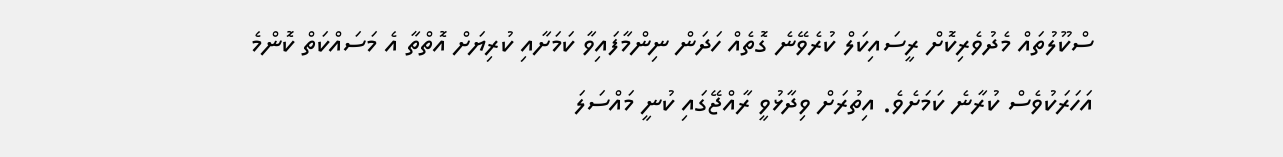ސްކޫލުތައް މެދުވެރިކޮށް ރީސައިކަލް ކުރެވޭނެ ގޮތެއް ހަދަން ނިންމާފައިވާ ކަމަށާއި ކުރިޔަށް އޮތްތާ އެ މަސައްކަތް ކޮންމެ އަހަރަކުވެސް ކުރާނެ ކަމަށެވެ. އިތުރަށް ވިދާޅުވީ ރާއްޖޭގައި ކުނީ މައްސަލަ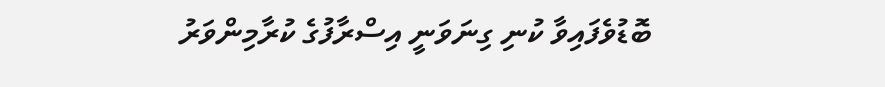ބޮޑުވެފައިވާ ކުނި ގިނަވަނީ އިސްރާފުގެ ކުރާމިންވަރު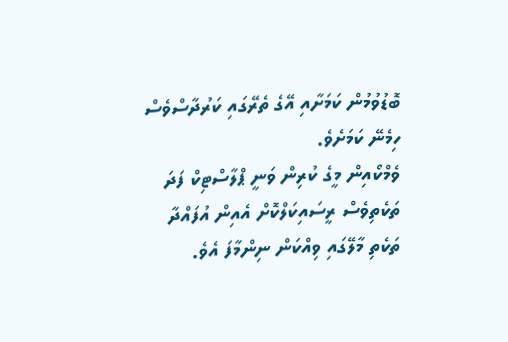ބޮޑުވުމުން ކަމަށާއި އޭގެ ތެރޭގައި ކަރުދާސްވެސް ހިމެނޭ ކަމަށެވެ.
ވެމްކޯއިން މީގެ ކުރިން ވަނީ ޕްލާސްޓިކް ފަދަ ތަކެތިވެސް ރީސައިކަލްކޮށް އެއިން އުފައްދާ ތަކެތި މާލޭގައި ވިއްކަން ނިންމާފަ އެވެ.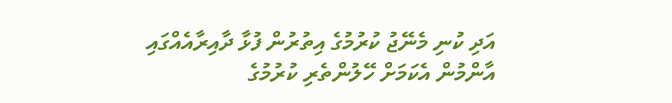އަދި ކުނި މެނޭޖު ކުރުމުގެ އިތުރުން ފުޅާ ދާއިރާއެއްގައި އާންމުން އެކަމަށް ހޭލުންތެރި ކުރުމުގެ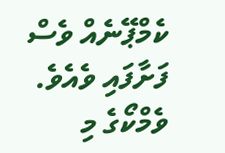ކެމްޕޭނެއް ވެސް ފަށާފައި ވެއެވެ. ވެމްކޯގެ މި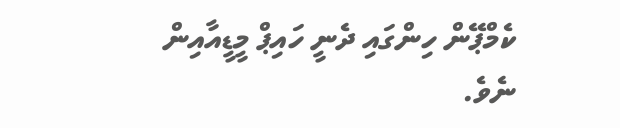ކެމްޕޭން ހިންގައި ދެނީ ހައިޕް މީޑީއާއިން ނެވެ.